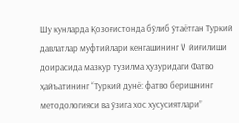Шу кунларда Қозоғистонда бўлиб ўтаётган Туркий давлатлар муфтийлари кенгашининг V йиғилиши доирасида мазкур тузилма ҳузуридаги Фатво ҳайъатининг “Туркий дунё: фатво беришнинг методологияси ва ўзига хос хусусиятлари”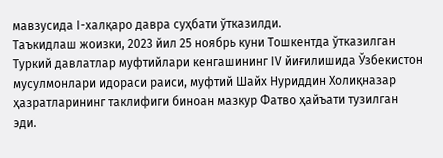мавзусида I-халқаро давра суҳбати ўтказилди.
Таъкидлаш жоизки, 2023 йил 25 ноябрь куни Тошкентда ўтказилган Туркий давлатлар муфтийлари кенгашининг IV йиғилишида Ўзбекистон мусулмонлари идораси раиси, муфтий Шайх Нуриддин Холиқназар ҳазратларининг таклифиги биноан мазкур Фатво ҳайъати тузилган эди.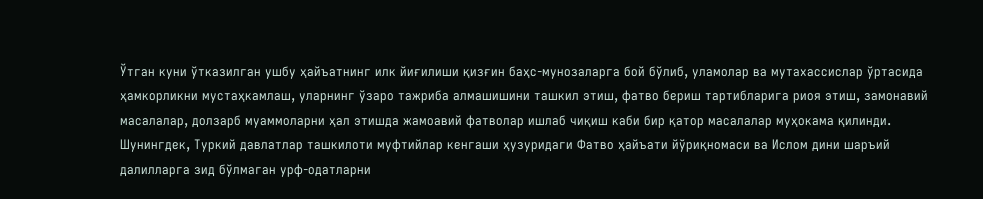Ўтган куни ўтказилган ушбу ҳайъатнинг илк йиғилиши қизғин баҳс-мунозаларга бой бўлиб, уламолар ва мутахассислар ўртасида ҳамкорликни мустаҳкамлаш, уларнинг ўзаро тажриба алмашишини ташкил этиш, фатво бериш тартибларига риоя этиш, замонавий масалалар, долзарб муаммоларни ҳал этишда жамоавий фатволар ишлаб чиқиш каби бир қатор масалалар муҳокама қилинди.
Шунингдек, Туркий давлатлар ташкилоти муфтийлар кенгаши ҳузуридаги Фатво ҳайъати йўриқномаси ва Ислом дини шаръий далилларга зид бўлмаган урф-одатларни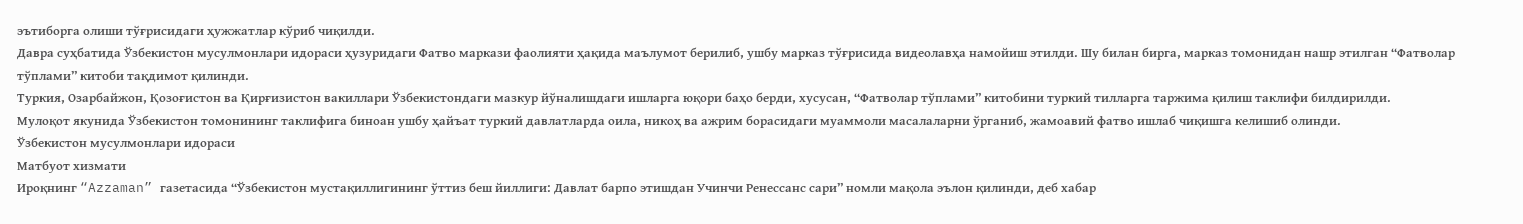эътиборга олиши тўғрисидаги ҳужжатлар кўриб чиқилди.
Давра суҳбатида Ўзбекистон мусулмонлари идораси ҳузуридаги Фатво маркази фаолияти ҳақида маълумот берилиб, ушбу марказ тўғрисида видеолавҳа намойиш этилди. Шу билан бирга, марказ томонидан нашр этилган “Фатволар тўплами” китоби тақдимот қилинди.
Туркия, Озарбайжон, Қозоғистон ва Қирғизистон вакиллари Ўзбекистондаги мазкур йўналишдаги ишларга юқори баҳо берди, хусусан, “Фатволар тўплами” китобини туркий тилларга таржима қилиш таклифи билдирилди.
Мулоқот якунида Ўзбекистон томонининг таклифига биноан ушбу ҳайъат туркий давлатларда оила, никоҳ ва ажрим борасидаги муаммоли масалаларни ўрганиб, жамоавий фатво ишлаб чиқишга келишиб олинди.
Ўзбекистон мусулмонлари идораси
Матбуот хизмати
Ироқнинг “Azzaman” газетасида “Ўзбекистон мустақиллигининг ўттиз беш йиллиги: Давлат барпо этишдан Учинчи Ренессанс сари” номли мақола эълон қилинди, деб хабар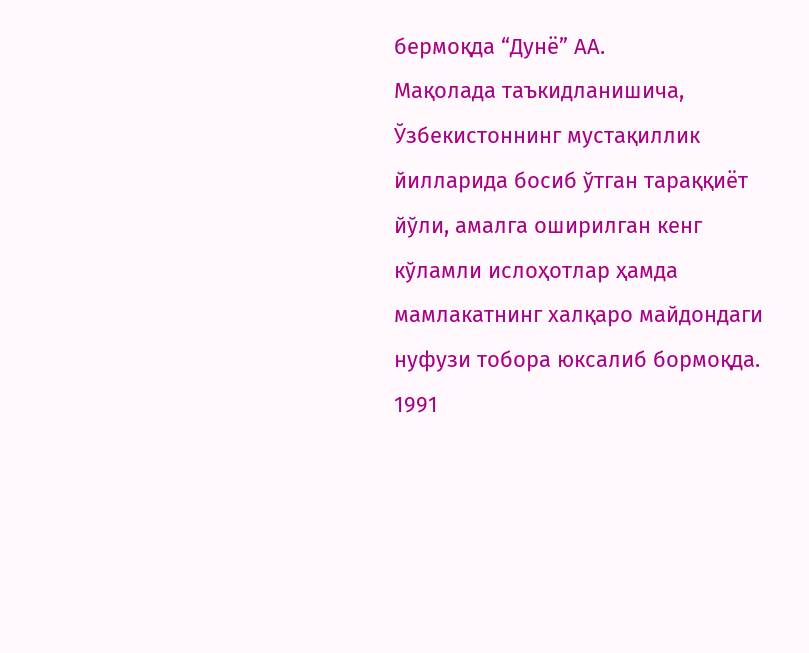бермоқда “Дунё” АА.
Мақолада таъкидланишича, Ўзбекистоннинг мустақиллик йилларида босиб ўтган тараққиёт йўли, амалга оширилган кенг кўламли ислоҳотлар ҳамда мамлакатнинг халқаро майдондаги нуфузи тобора юксалиб бормоқда.
1991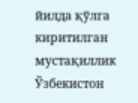йилда қўлга киритилган мустақиллик Ўзбекистон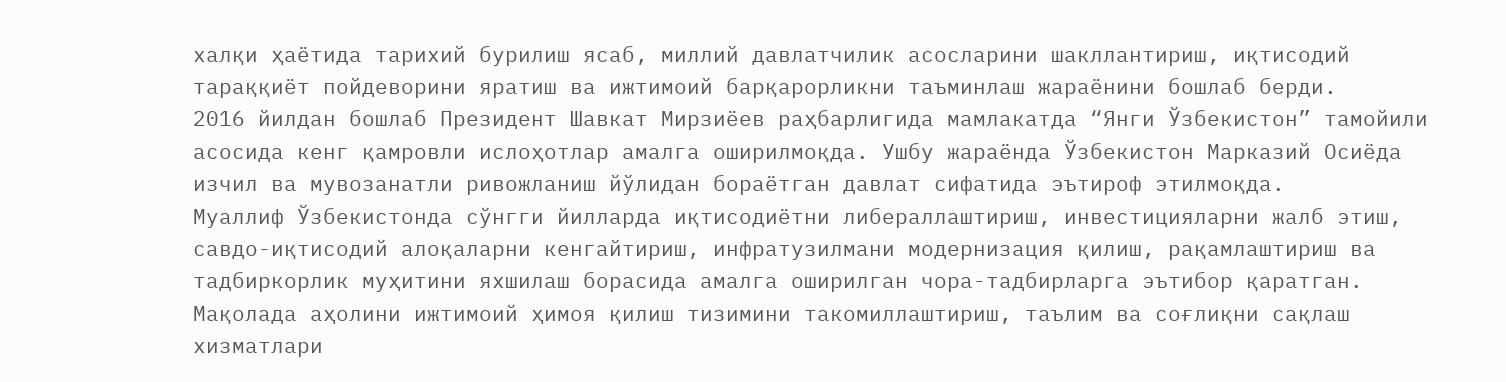халқи ҳаётида тарихий бурилиш ясаб, миллий давлатчилик асосларини шакллантириш, иқтисодий тараққиёт пойдеворини яратиш ва ижтимоий барқарорликни таъминлаш жараёнини бошлаб берди.
2016 йилдан бошлаб Президент Шавкат Мирзиёев раҳбарлигида мамлакатда “Янги Ўзбекистон” тамойили асосида кенг қамровли ислоҳотлар амалга оширилмоқда. Ушбу жараёнда Ўзбекистон Марказий Осиёда изчил ва мувозанатли ривожланиш йўлидан бораётган давлат сифатида эътироф этилмоқда.
Муаллиф Ўзбекистонда сўнгги йилларда иқтисодиётни либераллаштириш, инвестицияларни жалб этиш, савдо-иқтисодий алоқаларни кенгайтириш, инфратузилмани модернизация қилиш, рақамлаштириш ва тадбиркорлик муҳитини яхшилаш борасида амалга оширилган чора-тадбирларга эътибор қаратган.
Мақолада аҳолини ижтимоий ҳимоя қилиш тизимини такомиллаштириш, таълим ва соғлиқни сақлаш хизматлари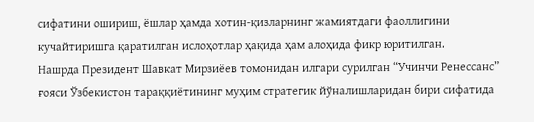сифатини ошириш, ёшлар ҳамда хотин-қизларнинг жамиятдаги фаоллигини кучайтиришга қаратилган ислоҳотлар ҳақида ҳам алоҳида фикр юритилган.
Нашрда Президент Шавкат Мирзиёев томонидан илгари сурилган “Учинчи Ренессанс” ғояси Ўзбекистон тараққиётининг муҳим стратегик йўналишларидан бири сифатида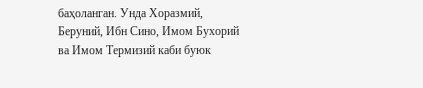баҳоланган. Унда Хоразмий, Беруний, Ибн Сино, Имом Бухорий ва Имом Термизий каби буюк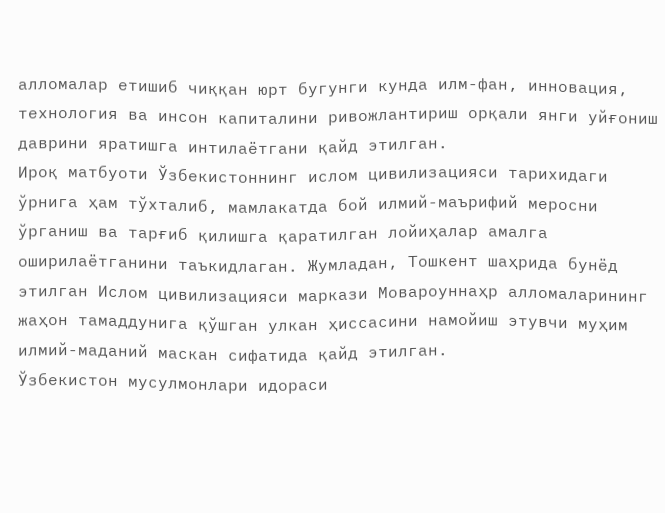алломалар етишиб чиққан юрт бугунги кунда илм-фан, инновация, технология ва инсон капиталини ривожлантириш орқали янги уйғониш даврини яратишга интилаётгани қайд этилган.
Ироқ матбуоти Ўзбекистоннинг ислом цивилизацияси тарихидаги ўрнига ҳам тўхталиб, мамлакатда бой илмий-маърифий меросни ўрганиш ва тарғиб қилишга қаратилган лойиҳалар амалга оширилаётганини таъкидлаган. Жумладан, Тошкент шаҳрида бунёд этилган Ислом цивилизацияси маркази Мовароуннаҳр алломаларининг жаҳон тамаддунига қўшган улкан ҳиссасини намойиш этувчи муҳим илмий-маданий маскан сифатида қайд этилган.
Ўзбекистон мусулмонлари идораси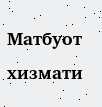Матбуот хизмати